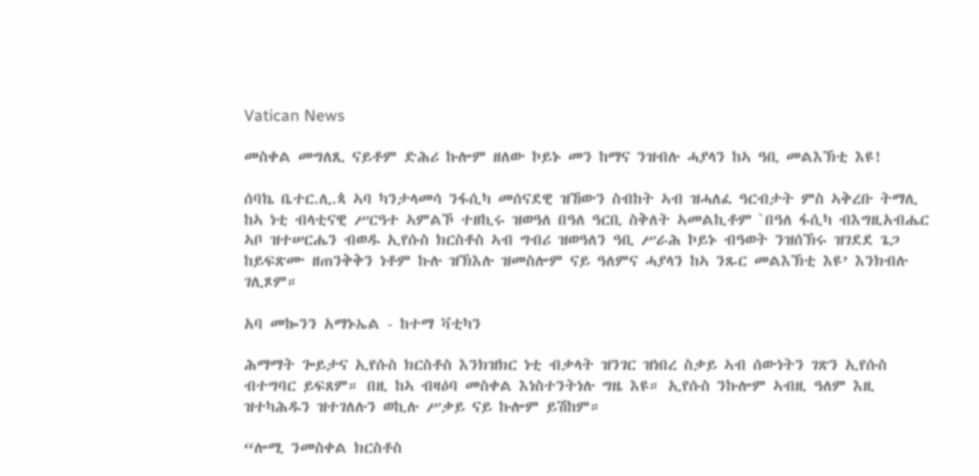Vatican News

መስቀል መግለጺ ናይቶም ድሕሪ ኩሎም ዘለው ኮይኑ መን ከማና ንዝብሉ ሓያላን ከኣ ዓቢ መልእኽቲ እዩ!

ሰባኬ ቤተር.ሊ.ጳ ኣባ ካንታላመሳ ንፋሲካ መሰናደዊ ዝኸውን ስብከት ኣብ ዝሓለፈ ዓርብታት ምስ ኣቅረቡ ትማሊ ከኣ ነቲ ብላቲናዊ ሥርዓተ ኣምልኾ ተዘኪሩ ዝወዓለ በዓለ ዓርቢ ስቅለት ኣመልኪቶም `በዓለ ፋሲካ ብእግዚአብሔር ኣቦ ዝተሠርሔን ብወዱ ኢየሱስ ክርስቶስ ኣብ ግብሪ ዝወዓለን ዓቢ ሥራሕ ኮይኑ ብዓወት ንዝሰኽሩ ዝገደደ ጌጋ ከይፍጽሙ ዘጠንቅቅን ነቶም ኩሉ ዝኽእሉ ዝመስሎም ናይ ዓለምና ሓያላን ከኣ ንጹር መልእኽቲ እዩ’ እንክብሉ ገሊጾም።

አባ መኰንን አማኑኤል - ከተማ ቫቲካን

ሕማማት ጐይታና ኢየሱስ ክርስቶስ እንክዝክር ነቲ ብቃላት ዝንገር ዝነበረ ስቃይ ኣብ ሰውነትን ገጽን ኢየሱስ ብተግባር ይፍጸም። በዚ ከኣ ብዛዕባ መስቀል እነስተንትነሉ ግዜ እዩ። ኢየሱስ ንኩሎም ኣብዚ ዓለም እዚ ዝተካሕዱን ዝተገለሉን ወኪሉ ሥቃይ ናይ ኩሎም ይሽከም።

“ሎሚ ንመስቀል ክርስቶስ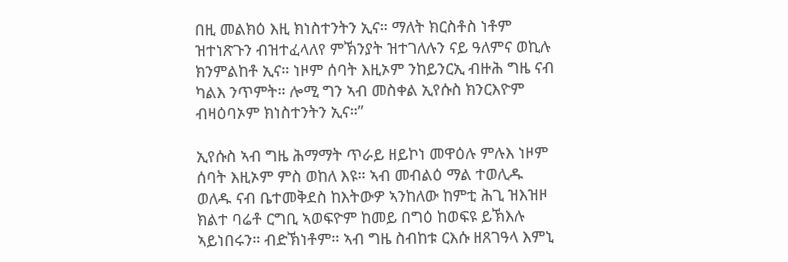በዚ መልክዕ እዚ ክነስተንትን ኢና። ማለት ክርስቶስ ነቶም ዝተነጽጉን ብዝተፈላለየ ምኽንያት ዝተገለሉን ናይ ዓለምና ወኪሉ ክንምልከቶ ኢና። ነዞም ሰባት እዚኦም ንከይንርኢ ብዙሕ ግዜ ናብ ካልእ ንጥምት። ሎሚ ግን ኣብ መስቀል ኢየሱስ ክንርእዮም ብዛዕባኦም ክነስተንትን ኢና።”

ኢየሱስ ኣብ ግዜ ሕማማት ጥራይ ዘይኮነ መዋዕሉ ምሉእ ነዞም ሰባት እዚኦም ምስ ወከለ እዩ። ኣብ መብልዕ ማል ተወሊዱ ወለዱ ናብ ቤተመቅደስ ከእትውዎ ኣንከለው ከምቲ ሕጊ ዝእዝዞ ክልተ ባሬቶ ርግቢ ኣወፍዮም ከመይ በግዕ ከወፍዩ ይኽእሉ ኣይነበሩን። ብድኽነቶም። ኣብ ግዜ ስብከቱ ርእሱ ዘጸገዓላ እምኒ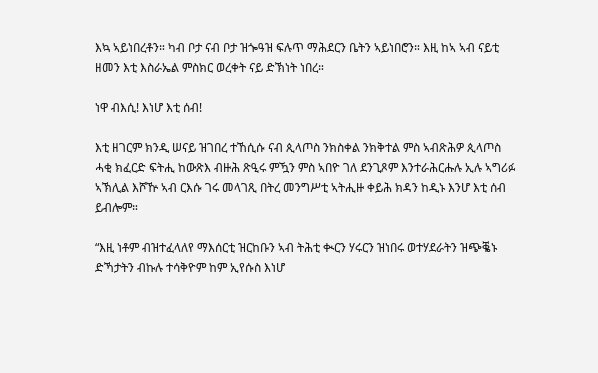እኳ ኣይነበረቶን። ካብ ቦታ ናብ ቦታ ዝጐዓዝ ፍሉጥ ማሕደርን ቤትን ኣይነበሮን። እዚ ከኣ ኣብ ናይቲ ዘመን እቲ እስራኤል ምስክር ወረቀት ናይ ድኽነት ነበረ።

ነዋ ብእሲ! እነሆ እቲ ሰብ!

እቲ ዘገርም ክንዲ ሠናይ ዝገበረ ተኸሲሱ ናብ ጲላጦስ ንክስቀል ንክቅተል ምስ ኣብጽሕዎ ጲላጦስ ሓቂ ክፈርድ ፍትሒ ከውጽእ ብዙሕ ጽዒሩ ምዃን ምስ ኣበዮ ገለ ደንጊጾም እንተራሕርሑሉ ኢሉ ኣግሪፉ ኣኽሊል እሾዅ ኣብ ርእሱ ገሩ መላገጺ በትረ መንግሥቲ ኣትሒዙ ቀይሕ ክዳን ከዲኑ እንሆ እቲ ሰብ ይብሎም።

“እዚ ነቶም ብዝተፈላለየ ማእሰርቲ ዝርከቡን ኣብ ትሕቲ ቊርን ሃሩርን ዝነበሩ ወተሃደራትን ዝጭቘኑ ድኻታትን ብኩሉ ተሳቅዮም ከም ኢየሱስ እነሆ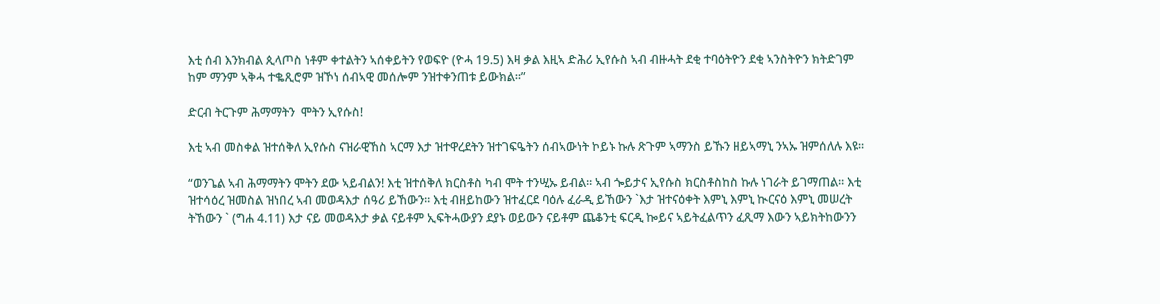እቲ ሰብ እንክብል ጲላጦስ ነቶም ቀተልትን ኣሰቀይትን የወፍዮ (ዮሓ 19.5) እዛ ቃል እዚኣ ድሕሪ ኢየሱስ ኣብ ብዙሓት ደቂ ተባዕትዮን ደቂ ኣንስትዮን ክትድገም ከም ማንም ኣቅሓ ተቈጺሮም ዝኾነ ሰብኣዊ መሰሎም ንዝተቀንጠቱ ይውክል።”

ድርብ ትርጉም ሕማማትን  ሞትን ኢየሱስ!

እቲ ኣብ መስቀል ዝተሰቅለ ኢየሱስ ናዝራዊኸስ ኣርማ እታ ዝተዋረደትን ዝተገፍዔትን ሰብኣውነት ኮይኑ ኩሉ ጽጉም ኣማንስ ይኹን ዘይኣማኒ ንኣኡ ዝምሰለሉ እዩ።

“ወንጌል ኣብ ሕማማትን ሞትን ደው ኣይብልን! እቲ ዝተሰቅለ ክርስቶስ ካብ ሞት ተንሢኡ ይብል። ኣብ ጐይታና ኢየሱስ ክርስቶስከስ ኩሉ ነገራት ይገማጠል። እቲ ዝተሳዕረ ዝመስል ዝነበረ ኣብ መወዳእታ ሰዓሪ ይኸውን። እቲ ብዘይከውን ዝተፈርደ ባዕሉ ፈራዲ ይኸውን `እታ ዝተናዕቀት እምኒ እምኒ ኲርናዕ እምኒ መሠረት ትኸውን ` (ግሐ 4.11) እታ ናይ መወዳእታ ቃል ናይቶም ኢፍትሓውያን ደያኑ ወይውን ናይቶም ጨቆንቲ ፍርዲ ኰይና ኣይትፈልጥን ፈጺማ እውን ኣይክትከውንን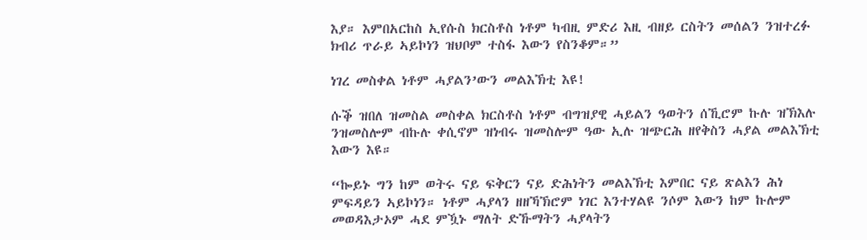እያ። እምበአርከስ ኢየሱስ ክርስቶስ ነቶም ካብዚ ምድሪ እዚ ብዘይ ርስትን መሰልን ንዝተረፉ ክብሪ ጥራይ ኣይኮነን ዝህቦም ተስፋ እውን የስንቆም።”

ነገረ መስቀል ነቶም ሓያልን’ውን መልእኽቲ እዩ!

ሱቕ ዝበለ ዝመስል መስቀል ክርስቶስ ነቶም ብግዝያዊ ሓይልን ዓወትን ሰኺሮም ኩሉ ዝኽእሉ ንዝመስሎም ብኩሉ ቀሲኖም ዝነብሩ ዝመስሎም ዓው ኢሉ ዝጭርሕ ዘየቅስን ሓያል መልእኽቲ እውን እዩ።

“ኰይኑ ግን ከም ወትሩ ናይ ፍቅርን ናይ ድሕነትን መልእኽቲ እምበር ናይ ጽልእን ሕነ ምፍዳይን ኣይኮነን። ነቶም ሓያላን ዘዘኻኽሮም ነገር እንተሃልዩ ንሶም እውን ከም ኩሎም መወዳእታኦም ሓደ ምዃኑ ማለት ድኹማትን ሓያላትን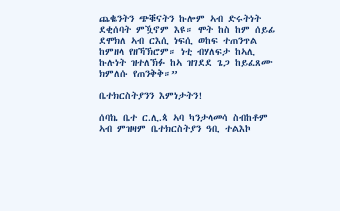ጨቈንትን ጭቑናትን ኩሎም ኣብ ድሩትነት ደቂሰባት ምዃኖም እዩ። ሞት ከስ ከም ሰይፊ ደሞክለ ኣብ ርእሲ ነፍሲ ወከፍ ተጠንጥል ከምዘላ የዘኻኽሮም። ነቲ ብሃለፍታ ከኣሊ ኩሉነት ዝተለኽፉ ከኣ ዝገደደ ጌጋ ከይፈጸሙ ክምለሱ የጠንቅቅ።”

ቤተክርስትያንን እምነታትን!

ሰባኬ ቤተ ር.ሊ.ጳ ኣባ ካንታላመሳ ስብከቶም ኣብ ምዝዛም ቤተክርስትያን ዓቢ ተልእኮ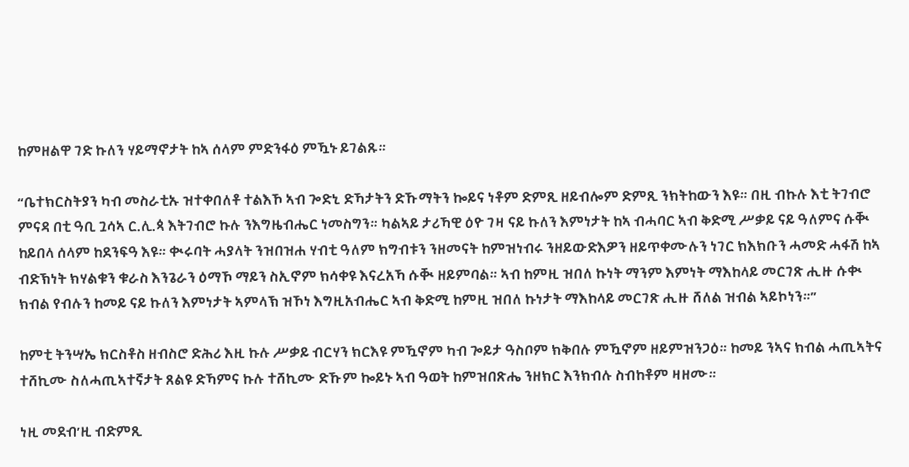ከምዘልዋ ገድ ኩለን ሃይማኖታት ከኣ ሰላም ምድንፋዕ ምዃኑ ይገልጹ።

“ቤተክርስትያን ካብ መስራቲኡ ዝተቀበለቶ ተልእኾ ኣብ ጐድኒ ድኻታትን ድኹማትን ኰይና ነቶም ድምጺ ዘይብሎም ድምጺ ንክትከውን እዩ። በዚ ብኩሉ እቲ ትገብሮ ምናዳ በቲ ዓቢ ጓሳኣ ር.ሊ.ጳ እትገብሮ ኩሉ ንእግዜብሔር ነመስግን። ካልኣይ ታሪኻዊ ዕዮ ገዛ ናይ ኩለን እምነታት ከኣ ብሓባር ኣብ ቅድሚ ሥቃይ ናይ ዓለምና ሱቚ ከይበላ ሰላም ከደንፍዓ እዩ። ቊሩባት ሓያላት ንዝበዝሐ ሃብቲ ዓለም ክግብቱን ንዘመናት ከምዝነብሩ ንዘይውድእዎን ዘይጥቀሙሉን ነገር ክእክቡን ሓመድ ሓፋሽ ከኣ ብድኽነት ክሃልቁን ቁራስ እንጌራን ዕማኾ ማይን ስኢኖም ክሳቀዩ እናረአኻ ሱቚ ዘይምባል። ኣብ ከምዚ ዝበለ ኩነት ማንም እምነት ማእከላይ መርገጽ ሒዙ ሱቊ ክብል የብሉን ከመይ ናይ ኩለን እምነታት ኣምላኽ ዝኾነ እግዚአብሔር ኣብ ቅድሚ ከምዚ ዝበለ ኩነታት ማእከላይ መርገጽ ሒዙ ሸለል ዝብል ኣይኮነን።”

ከምቲ ትንሣኤ ክርስቶስ ዘብስሮ ድሕሪ እዚ ኩሉ ሥቃይ ብርሃን ክርእዩ ምዃኖም ካብ ጐይታ ዓስቦም ክቅበሉ ምዃኖም ዘይምዝንጋዕ። ከመይ ንኣና ክብል ሓጢኣትና ተሸኪሙ ስለሓጢኣተኛታት ጸልዩ ድኻምና ኩሉ ተሸኪሙ ድኹም ኰይኑ ኣብ ዓወት ከምዝበጽሔ ንዘክር እንክብሉ ስብከቶም ዛዘሙ።

ነዚ መደብ’ዚ ብድምጺ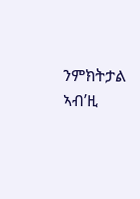ንምክትታል ኣብ’ዚ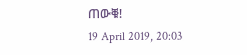ጠውቑ!
19 April 2019, 20:03